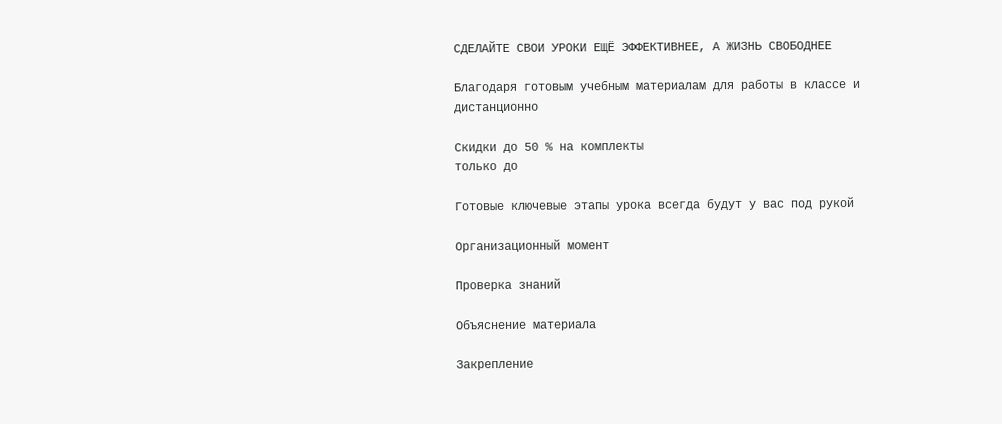СДЕЛАЙТЕ СВОИ УРОКИ ЕЩЁ ЭФФЕКТИВНЕЕ, А ЖИЗНЬ СВОБОДНЕЕ

Благодаря готовым учебным материалам для работы в классе и дистанционно

Скидки до 50 % на комплекты
только до

Готовые ключевые этапы урока всегда будут у вас под рукой

Организационный момент

Проверка знаний

Объяснение материала

Закрепление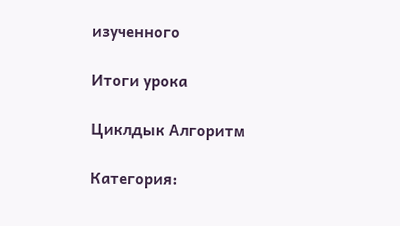изученного

Итоги урока

Циклдык Алгоритм

Категория: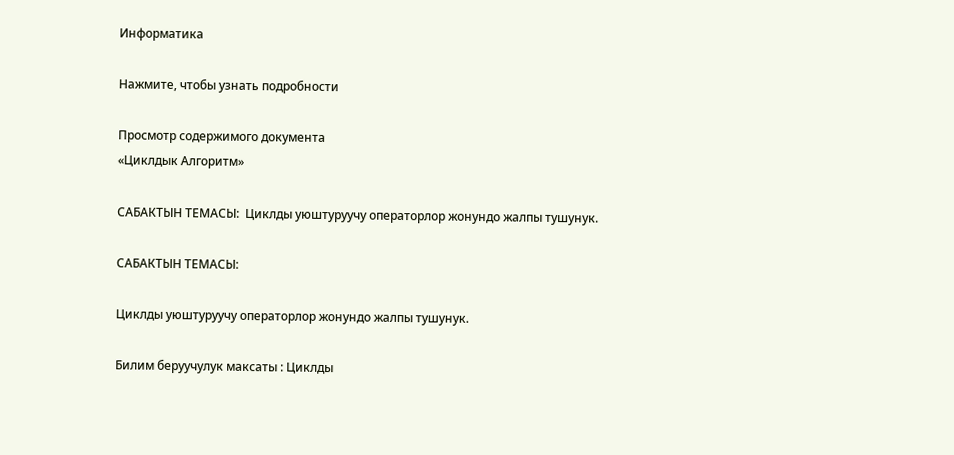Информатика

Нажмите, чтобы узнать подробности

Просмотр содержимого документа
«Циклдык Алгоритм»

САБАКТЫН ТЕМАСЫ:  Циклды уюштуруучу операторлор жонундо жалпы тушунук.

САБАКТЫН ТЕМАСЫ:

Циклды уюштуруучу операторлор жонундо жалпы тушунук.

Билим беруучулук максаты : Циклды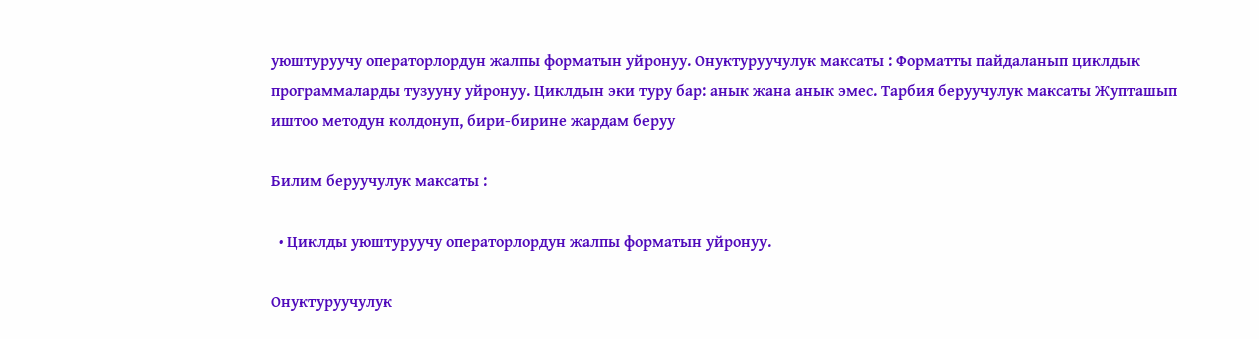уюштуруучу операторлордун жалпы форматын уйронуу. Онуктуруучулук максаты : Форматты пайдаланып циклдык программаларды тузууну уйронуу. Циклдын эки туру бар: анык жана анык эмес. Тарбия беруучулук максаты Жупташып иштоо методун колдонуп, бири-бирине жардам беруу

Билим беруучулук максаты :

  • Циклды уюштуруучу операторлордун жалпы форматын уйронуу.

Онуктуруучулук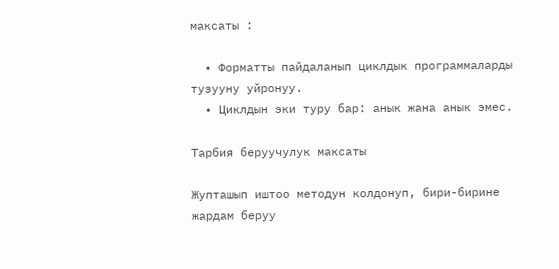максаты :

  • Форматты пайдаланып циклдык программаларды тузууну уйронуу.
  • Циклдын эки туру бар: анык жана анык эмес.

Тарбия беруучулук максаты

Жупташып иштоо методун колдонуп, бири-бирине жардам беруу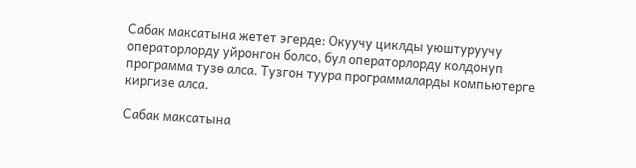Сабак максатына жетет эгерде: Окуучу циклды уюштуруучу операторлорду уйронгон болсо, бул операторлорду колдонуп программа тузө алса. Тузгон туура программаларды компьютерге киргизе алса.

Сабак максатына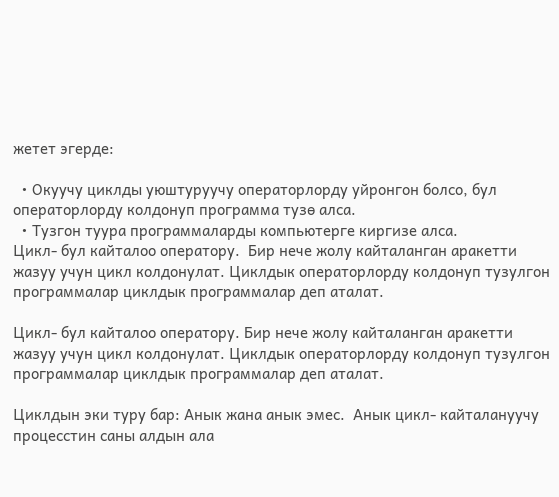жетет эгерде:

  • Окуучу циклды уюштуруучу операторлорду уйронгон болсо, бул операторлорду колдонуп программа тузө алса.
  • Тузгон туура программаларды компьютерге киргизе алса.
Цикл- бул кайталоо оператору.  Бир нече жолу кайталанган аракетти жазуу учун цикл колдонулат. Циклдык операторлорду колдонуп тузулгон программалар циклдык программалар деп аталат.

Цикл- бул кайталоо оператору. Бир нече жолу кайталанган аракетти жазуу учун цикл колдонулат. Циклдык операторлорду колдонуп тузулгон программалар циклдык программалар деп аталат.

Циклдын эки туру бар: Анык жана анык эмес.  Анык цикл- кайталануучу процесстин саны алдын ала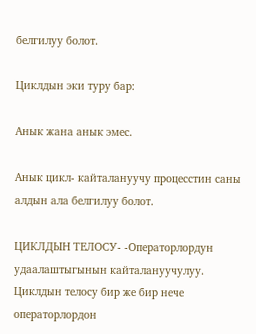белгилуу болот.

Циклдын эки туру бар:

Анык жана анык эмес.

Анык цикл- кайталануучу процесстин саны алдын ала белгилуу болот.

ЦИКЛДЫН ТЕЛОСУ- -Операторлордун удаалаштыгынын кайталануучулуу. Циклдын телосу бир же бир нече операторлордон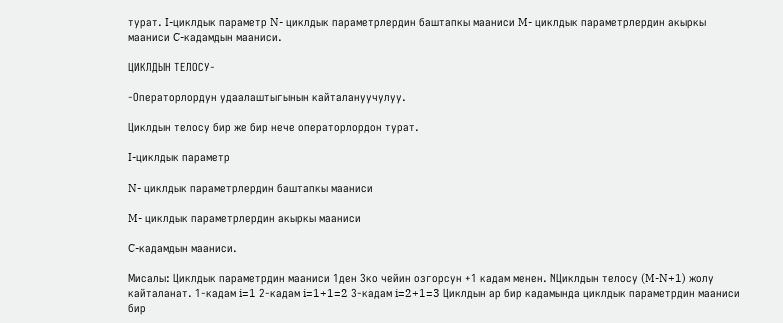турат. I-циклдык параметр N- циклдык параметрлердин баштапкы мааниси M- циклдык параметрлердин акыркы мааниси C-кадамдын мааниси.

ЦИКЛДЫН ТЕЛОСУ-

-Операторлордун удаалаштыгынын кайталануучулуу.

Циклдын телосу бир же бир нече операторлордон турат.

I-циклдык параметр

N- циклдык параметрлердин баштапкы мааниси

M- циклдык параметрлердин акыркы мааниси

C-кадамдын мааниси.

Мисалы: Циклдык параметрдин мааниси 1ден 3ко чейин озгорсун +1 кадам менен. NЦиклдын телосу (M-N+1) жолу кайталанат. 1-кадам i=1 2-кадам i=1+1=2 3-кадам i=2+1=3 Циклдын ар бир кадамында циклдык параметрдин мааниси бир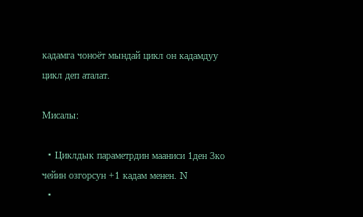кадамга чоноёт мындай цикл он кадамдуу цикл деп аталат.

Мисалы:

  • Циклдык параметрдин мааниси 1ден 3ко чейин озгорсун +1 кадам менен. N
  •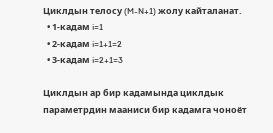Циклдын телосу (M-N+1) жолу кайталанат.
  • 1-кадам i=1
  • 2-кадам i=1+1=2
  • 3-кадам i=2+1=3

Циклдын ар бир кадамында циклдык параметрдин мааниси бир кадамга чоноёт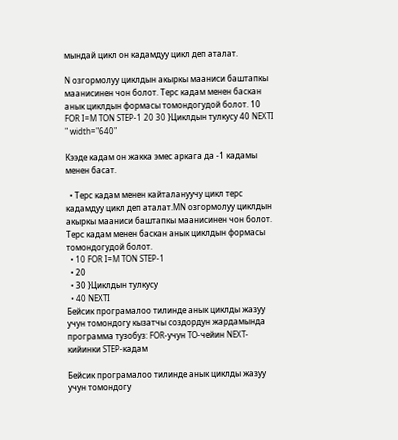мындай цикл он кадамдуу цикл деп аталат.

N озгормолуу циклдын акыркы мааниси баштапкы маанисинен чон болот. Терс кадам менен баскан анык циклдын формасы томондогудой болот. 10 FOR I=M TON STEP-1 20 30 }Циклдын тулкусу 40 NEXTI " width="640"

Кээде кадам он жакка эмес аркага да -1 кадамы менен басат.

  • Терс кадам менен кайталануучу цикл терс кадамдуу цикл деп аталат.MN озгормолуу циклдын акыркы мааниси баштапкы маанисинен чон болот. Терс кадам менен баскан анык циклдын формасы томондогудой болот.
  • 10 FOR I=M TON STEP-1
  • 20
  • 30 }Циклдын тулкусу
  • 40 NEXTI
Бейсик програмалоо тилинде анык циклды жазуу учун томондогу кызатчы создордун жардамында программа тузобуз: FOR-учун TO-чейин NEXT-кийинки STEP-кадам

Бейсик програмалоо тилинде анык циклды жазуу учун томондогу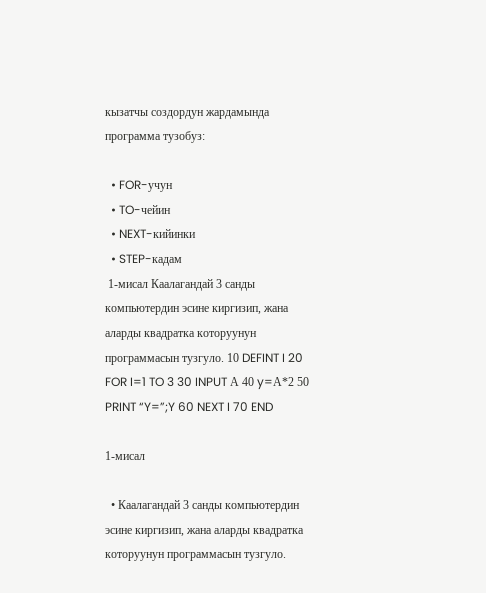кызатчы создордун жардамында программа тузобуз:

  • FOR-учун
  • TO-чейин
  • NEXT-кийинки
  • STEP-кадам
 1-мисал Каалагандай 3 санды компьютердин эсине киргизип, жана аларды квадратка которуунун программасын тузгуло. 10 DEFINT I 20 FOR I=1 TO 3 30 INPUT А 40 y=А*2 50 PRINT “Y=”;Y 60 NEXT I 70 END

1-мисал

  • Каалагандай 3 санды компьютердин эсине киргизип, жана аларды квадратка которуунун программасын тузгуло.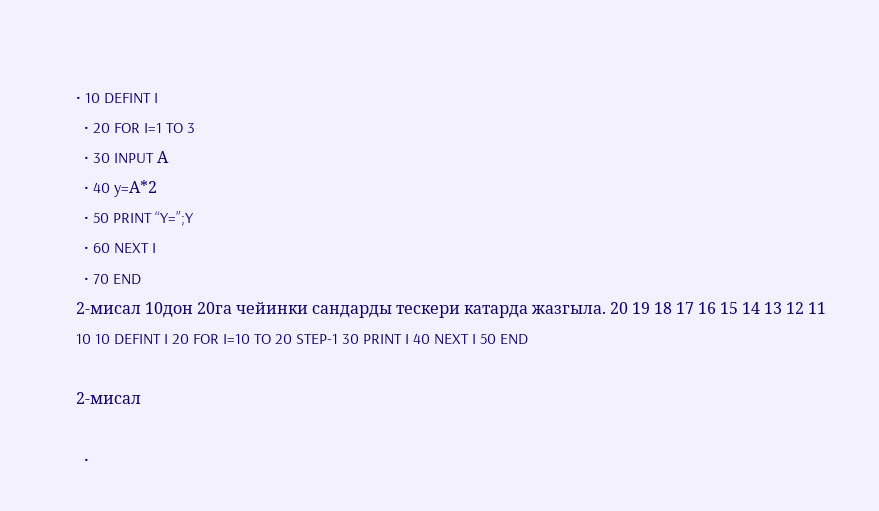• 10 DEFINT I
  • 20 FOR I=1 TO 3
  • 30 INPUT А
  • 40 y=А*2
  • 50 PRINT “Y=”;Y
  • 60 NEXT I
  • 70 END
2-мисал 10дон 20га чейинки сандарды тескери катарда жазгыла. 20 19 18 17 16 15 14 13 12 11 10 10 DEFINT I 20 FOR I=10 TO 20 STEP-1 30 PRINT I 40 NEXT I 50 END

2-мисал

  •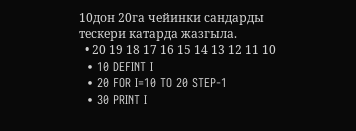10дон 20га чейинки сандарды тескери катарда жазгыла.
  • 20 19 18 17 16 15 14 13 12 11 10
  • 10 DEFINT I
  • 20 FOR I=10 TO 20 STEP-1
  • 30 PRINT I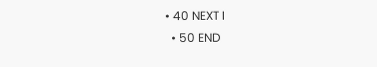• 40 NEXT I
  • 50 END